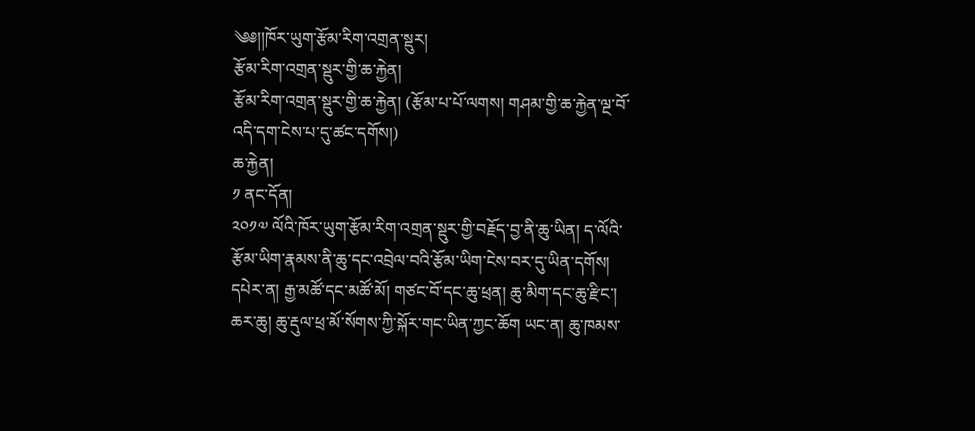༄༅།།ཁོར་ཡུག་རྩོམ་རིག་འགྲན་སྡུར།
རྩོམ་རིག་འགྲན་སྡུར་གྱི་ཆ་རྐྱེན།
རྩོམ་རིག་འགྲན་སྡུར་གྱི་ཆ་རྐྱེན། (རྩོམ་པ་པོ་ལགས། གཤམ་གྱི་ཆ་རྐྱེན་ལྔ་བོ་འདི་དག་ངེས་པ་དུ་ཚང་དགོས།)
ཆ་རྐྱེན།
༡ ནང་དོན།
༢༠༡༧ ལོའི་ཁོར་ཡུག་རྩོམ་རིག་འགྲན་སྡུར་གྱི་བརྗོད་བྱ་ནི་ཆུ་ཡིན། ད་ལོའི་རྩོམ་ཡིག་རྣམས་ནི་ཆུ་དང་འབྲེལ་བའི་རྩོམ་ཡིག་ངེས་བར་དུ་ཡིན་དགོས། དཔེར་ན། རྒྱ་མཚོ་དང་མཚོ་མོ། གཙང་བོ་དང་ཆུ་ཕྲན། ཆུ་མིག་དང་ཆུ་རྫིང་། ཆར་ཆུ། ཆུ་རྡུལ་ཕྲ་མོ་སོགས་ཀྱི་སྐོར་གང་ཡིན་ཀྱང་ཆོག ཡང་ན། ཆུ་ཁམས་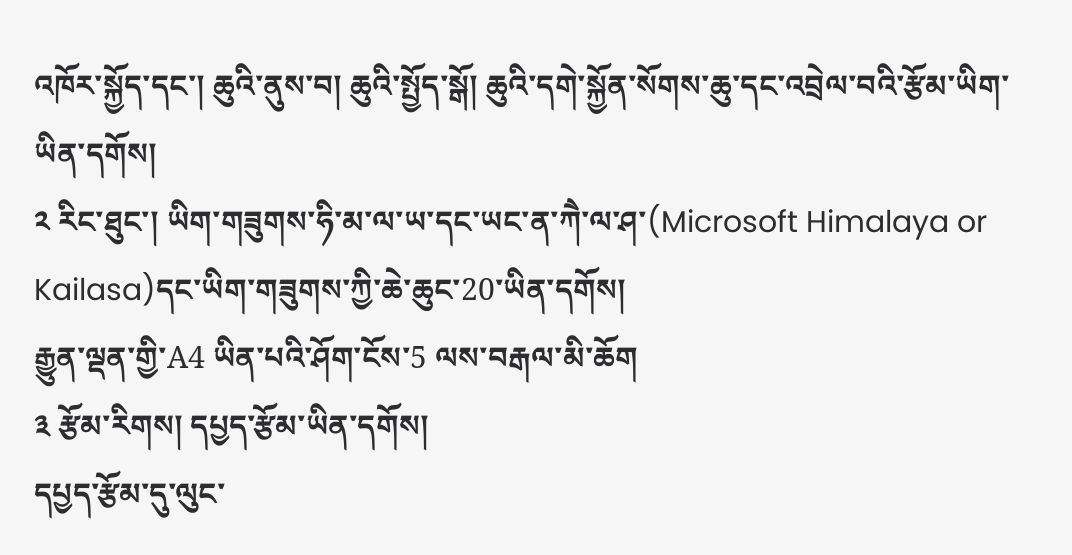འཁོར་སྐྱོད་དང་། ཆུའི་ནུས་བ། ཆུའི་སྤྱོད་སྒོ། ཆུའི་དགེ་སྐྱོན་སོགས་ཆུ་དང་འབྲེལ་བའི་རྩོམ་ཡིག་ཡིན་དགོས།
༢ རིང་ཐུང་། ཡིག་གཟུགས་ཧི་མ་ལ་ཡ་དང་ཡང་ན་ཀཻ་ལ་ཤ་(Microsoft Himalaya or Kailasa)དང་ཡིག་གཟུགས་ཀྱི་ཆེ་ཆུང་20་ཡིན་དགོས།
རྒྱུན་ལྡན་གྱི་A4 ཡིན་པའི་ཤོག་ངོས་5 ལས་བརྒལ་མི་ཆོག
༣ རྩོམ་རིགས། དཔྱད་རྩོམ་ཡིན་དགོས།
དཔྱད་རྩོམ་དུ་ལུང་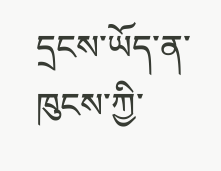དྲངས་ཡོད་ན་ཁུངས་ཀྱི་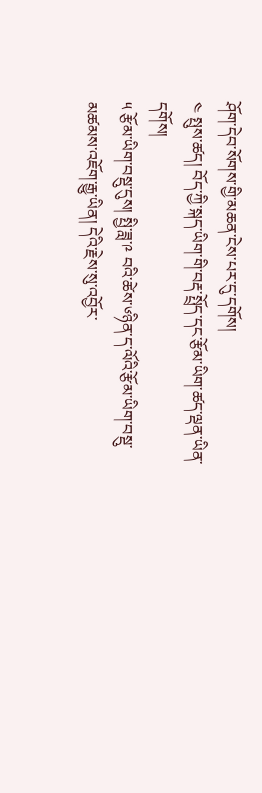ཤོག་དེབ་སོགས་གྱི་མཆན་ངེས་པར་དུ་དགོས།
༤ སྤུས་ཚད། བོད་ཀྱི་སྐད་ཡིག་གི་བརྡ་སྤྲོད་དང་རྩོམ་ཡིག་ཚད་ལྡན་ཡིན་དགོས།
༥ རྩོམ་ཡིག་བསྡུ་དུས། སྤྱི་ཟླ་༩ བའི་ཚེས་༦ཉིན་ད་ལོའི་རྩོམ་ཡིག་བསྡུ་མཚམས་འཇོག་རྒྱུ་ཡིན། དེའི་རྗེས་སུ་འབྱོར་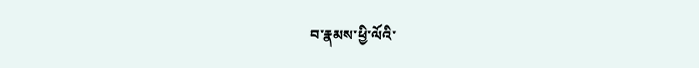བ་རྣམས་ཕྱི་ལོའི་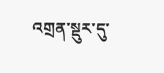འགྲན་སྡུར་དུ་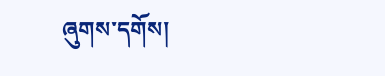ཞུགས་དགོས།